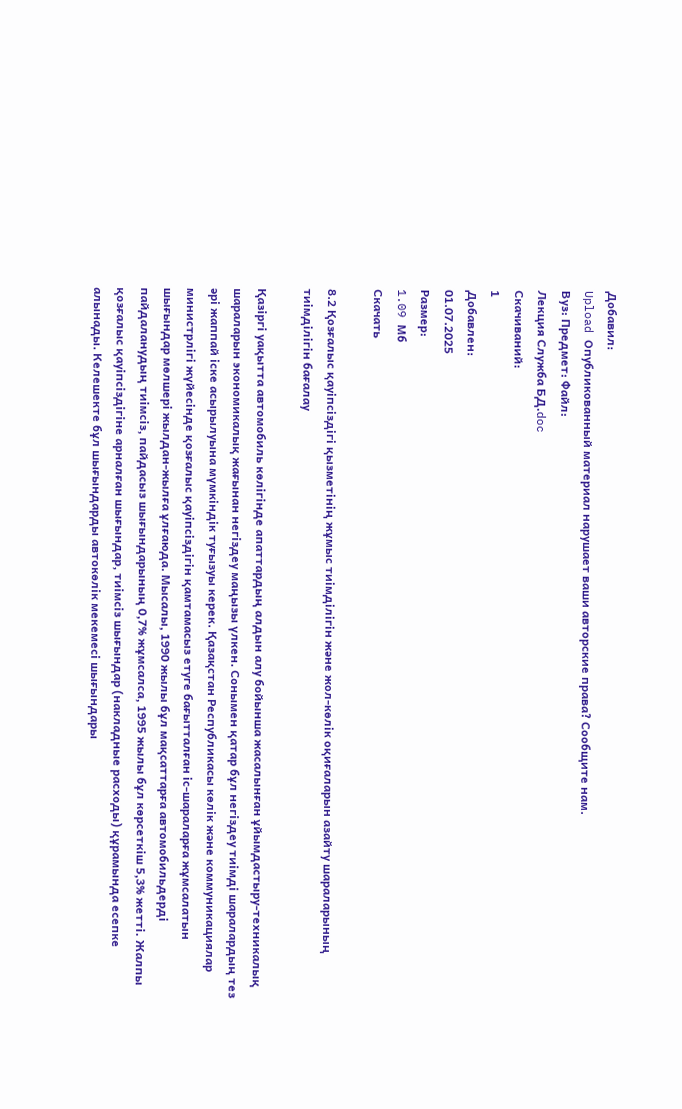Добавил:
Upload Опубликованный материал нарушает ваши авторские права? Сообщите нам.
Вуз: Предмет: Файл:
Лекция Служба БД.doc
Скачиваний:
1
Добавлен:
01.07.2025
Размер:
1.09 Mб
Скачать

8.2 Қозғалыс қауiпсiздiгi қызметiнiң жұмыс тиiмдiлiгiн және жол-көлік оқиғаларын азайту шараларының тиiмдiлiгiн бағалау

Қазiргi уақытта автомобиль көлігінде апаттардың алдын алу бойынша жасалынған ұйымдастыру-техникалық шараларын экономикалық жағынан негiздеу маңызы үлкен. Сонымен қатар бұл негiздеу тиiмдi шаралардың тез әрi жаппай iске асырылуына мүмкіндік туғызуы керек. Қазақстан Республикасы көлiк және коммуникациялар министрлiгi жүйесінде қозғалыс қауiпсiздiгiн қамтамасыз етуге бағытталған iс-шараларға жұмсалатын шығындар мөлшерi жылдан-жылға ұлғаюда. Мысалы, 1990 жылы бұл мақсаттарға автомобильдердi пайдаланудың тиiмсiз, пайдасыз шығындарының 0,7% жұмсалса, 1995 жылы бұл көрсеткiш 5,3% жеттi. Жалпы қозғалыс қауiпсiздiгiне арналған шығындар, тиiмсiз шығындар (накладные расходы) құрамында есепке алынады. Келешекте бұл шығындарды автокөлік мекемесi шығындары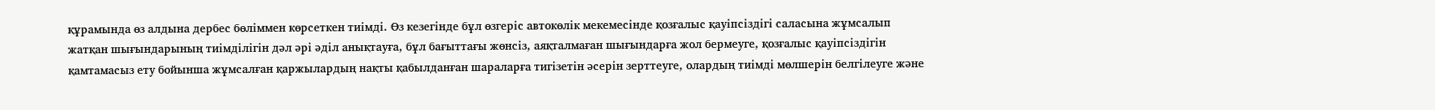құрамында өз алдына дербес бөлiммен көрсеткен тиiмдi. Өз кезегiнде бұл өзгерiс автокөлік мекемесiнде қозғалыс қауiпсiздiгi саласына жұмсалып жатқан шығындарының тиiмдiлiгiн дәл әрi әдiл анықтауға, бұл бағыттағы жөнсiз, аяқталмаған шығындарға жол бермеуге, қозғалыс қауiпсiздiгiн қамтамасыз ету бойынша жұмсалған қаржылардың нақты қабылданған шараларға тигiзетiн әсерiн зерттеуге, олардың тиiмдi мөлшерiн белгiлеуге және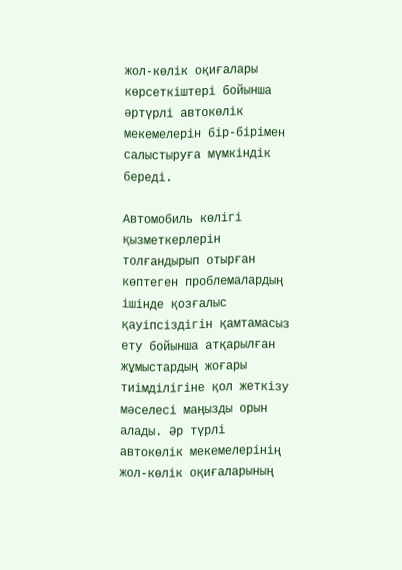жол-көлік оқиғалары көрсеткiштерi бойынша әртүрлі автокөлік мекемелерiн бiр-бiрiмен салыстыруға мүмкіндік бередi.

Автомобиль көлігі қызметкерлерiн толғандырып отырған көптеген проблемалардың iшiнде қозғалыс қауiпсiздiгiн қамтамасыз ету бойынша атқарылған жұмыстардың жоғары тиiмдiлiгiне қол жеткiзу мәселесi маңызды орын алады. Әр түрлі автокөлік мекемелерiнiң жол-көлік оқиғаларының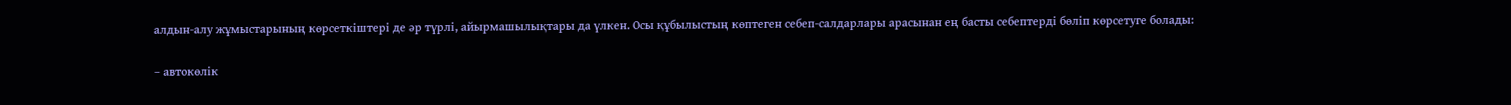алдын-алу жұмыстарының көрсеткiштерi де әр түрлі, айырмашылықтары да үлкен. Осы құбылыстың көптеген себеп-салдарлары арасынан ең басты себептердi бөлiп көрсетуге болады:

– автокөлік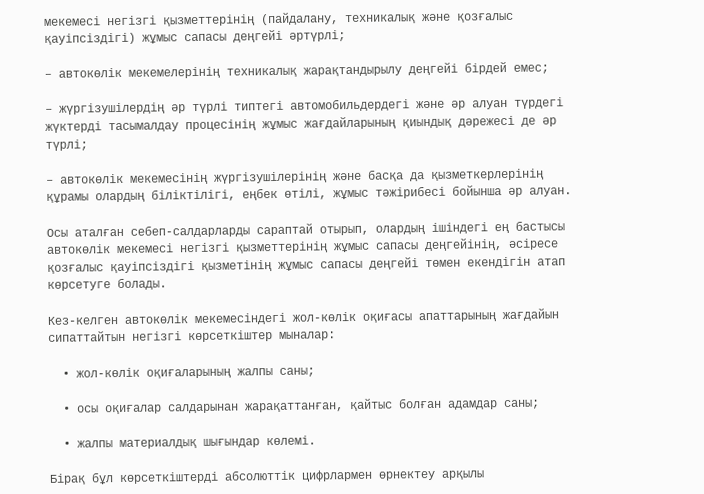мекемесi негiзгi қызметтерiнiң (пайдалану, техникалық және қозғалыс қауiпсiздiгi) жұмыс сапасы деңгейi әртүрлі;

– автокөлік мекемелерiнiң техникалық жарақтандырылу деңгейi бiрдей емес;

– жүргізушiлердiң әр түрлі типтегi автомобильдердегi және әр алуан түрдегi жүктердi тасымалдау процесiнiң жұмыс жағдайларының қиындық дәрежесi де әр түрлі;

– автокөлік мекемесiнiң жүргізушiлерiнiң және басқа да қызметкерлерiнiң құрамы олардың бiлiктiлiгi, еңбек өтілі, жұмыс тәжiрибесi бойынша әр алуан.

Осы аталған себеп-салдарларды сараптай отырып, олардың iшiндегi ең бастысы автокөлік мекемесi негiзгi қызметтерiнiң жұмыс сапасы деңгейiнiң, әсiресе қозғалыс қауiпсiздiгi қызметiнiң жұмыс сапасы деңгейi төмен екендiгiн атап көрсетуге болады.

Кез-келген автокөлік мекемесiндегi жол-көлік оқиғасы апаттарының жағдайын сипаттайтын негiзгi көрсеткiштер мыналар:

  • жол-көлік оқиғаларының жалпы саны;

  • осы оқиғалар салдарынан жарақаттанған, қайтыс болған адамдар саны;

  • жалпы материалдық шығындар көлемi.

Бiрақ бұл көрсеткiштердi абсолюттiк цифрлармен өрнектеу арқылы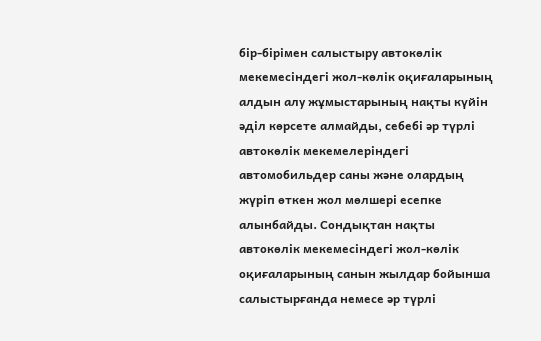бiр-бiрiмен салыстыру автокөлік мекемесiндегi жол-көлік оқиғаларының алдын алу жұмыстарының нақты күйiн әдiл көрсете алмайды, себебi әр түрлі автокөлік мекемелерiндегi автомобильдер саны және олардың жүрiп өткен жол мөлшерi есепке алынбайды. Сондықтан нақты автокөлік мекемесiндегi жол-көлік оқиғаларының санын жылдар бойынша салыстырғанда немесе әр түрлі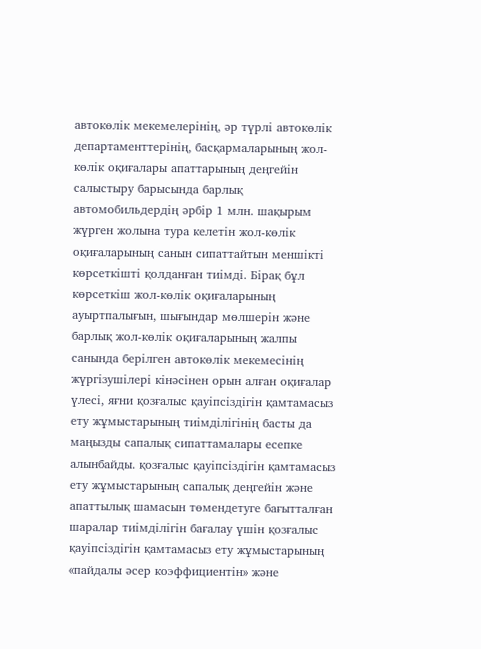автокөлік мекемелерiнiң, әр түрлі автокөлік департаменттерiнiң, басқармаларының жол-көлік оқиғалары апаттарының деңгейiн салыстыру барысында барлық автомобильдердiң әрбiр 1 млн. шақырым жүрген жолына тура келетiн жол-көлік оқиғаларының санын сипаттайтын меншiктi көрсеткiштi қолданған тиiмдi. Бiрақ бұл көрсеткiш жол-көлік оқиғаларының ауыртпалығын, шығындар мөлшерiн және барлық жол-көлік оқиғаларының жалпы санында берiлген автокөлік мекемесiнiң жүргізушiлерi кiнәсiнен орын алған оқиғалар үлесi, яғни қозғалыс қауiпсiздiгiн қамтамасыз ету жұмыстарының тиiмдiлiгiнiң басты да маңызды сапалық сипаттамалары есепке алынбайды. қозғалыс қауiпсiздiгiн қамтамасыз ету жұмыстарының сапалық деңгейiн және апаттылық шамасын төмендетуге бағытталған шаралар тиiмдiлiгiн бағалау үшін қозғалыс қауiпсiздiгiн қамтамасыз ету жұмыстарының «пайдалы әсер коэффициентiн» және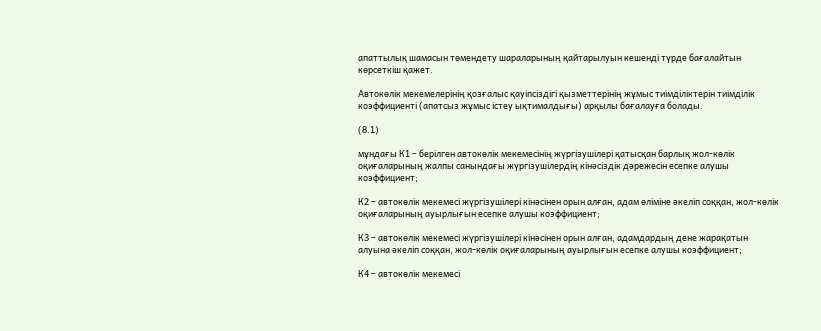апаттылық шамасын төмендету шараларының қайтарылуын кешендi түрде бағалайтын көрсеткiш қажет.

Автокөлік мекемелерiнiң қозғалыс қауiпсiздiгi қызметтерiнiң жұмыс тиiмдiлiктерiн тиiмдiлiк коэффициентi (апатсыз жұмыс iстеу ықтималдығы) арқылы бағалауға болады.

(8.1)

мұндағы К1 – берiлген автокөлік мекемесiнiң жүргізушiлерi қатысқан барлық жол-көлік оқиғаларының жалпы санындағы жүргізушiлердiң кінәсiздiк дәрежесiн есепке алушы коэффициент;

К2 – автокөлік мекемесi жүргізушiлерi кiнәсiнен орын алған, адам өлiмiне әкелiп соққан, жол-көлік оқиғаларының ауырлығын есепке алушы коэффициент;

К3 – автокөлік мекемесi жүргізушiлерi кiнәсiнен орын алған, адамдардың дене жарақатын алуына әкелiп соққан, жол-көлік оқиғаларының ауырлығын есепке алушы коэффициент;

К4 – автокөлік мекемесi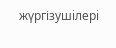жүргізушiлерi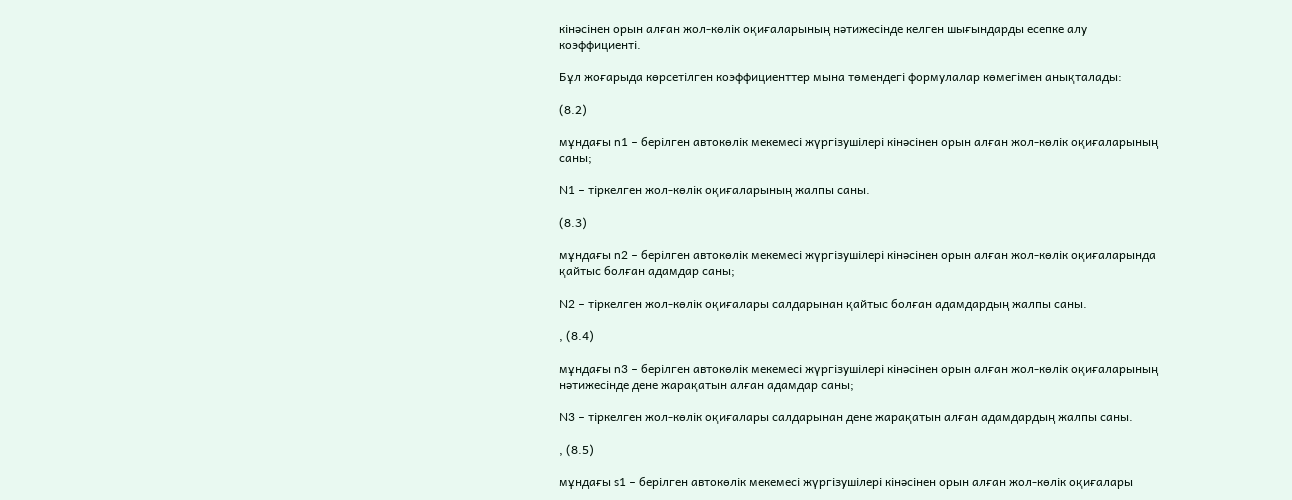кiнәсiнен орын алған жол-көлік оқиғаларының нәтижесiнде келген шығындарды есепке алу коэффициентi.

Бұл жоғарыда көрсетiлген коэффициенттер мына төмендегi формулалар көмегiмен анықталады:

(8.2)

мұндағы n1 – берілген автокөлік мекемесі жүргізушілері кінәсінен орын алған жол-көлік оқиғаларының саны;

N1 – тіркелген жол-көлік оқиғаларының жалпы саны.

(8.3)

мұндағы n2 – берілген автокөлік мекемесі жүргізушілері кінәсінен орын алған жол-көлік оқиғаларында қайтыс болған адамдар саны;

N2 – тіркелген жол-көлік оқиғалары салдарынан қайтыс болған адамдардың жалпы саны.

, (8.4)

мұндағы n3 – берілген автокөлік мекемесі жүргізушілері кінәсінен орын алған жол-көлік оқиғаларының нәтижесiнде дене жарақатын алған адамдар саны;

N3 – тіркелген жол-көлік оқиғалары салдарынан дене жарақатын алған адамдардың жалпы саны.

, (8.5)

мұндағы s1 – берілген автокөлік мекемесі жүргізушілері кінәсінен орын алған жол-көлік оқиғалары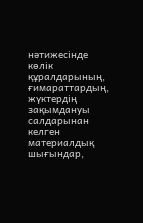нәтижесiнде көлік құралдарының, ғимараттардың, жүктердiң зақымдануы салдарынан келген материалдық шығындар,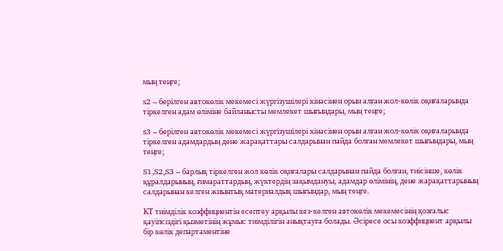мың теңге;

s2 – берілген автокөлік мекемесі жүргізушілері кінәсінен орын алған жол-көлік оқиғаларында тiркелген адам өлiмiне байланысты мемлекет шығындары, мың теңге;

s3 – берілген автокөлік мекемесі жүргізушілері кінәсінен орын алған жол-көлік оқиғаларында тiркелген адамдардың дене жарақаттары салдарынан пайда болған мемлекет шығындары, мың теңге;

S1,S2,S3 – барлық тіркелген жол көлік оқиғалары салдарынан пайда болған, тиісінше, көлік құралдарының, ғимараттардың, жүктердiң зақымдануы, адамдар өлiмiнiң, дене жарақаттарының салдарынан келген жиынтық материалдық шығындар, мың теңге.

КТ тиiмдiлiк коэффициентiн есептеу арқылы кез-келген автокөлік мекемесiнiң қозғалыс қауiпсiздiгi қызметiнiң жұмыс тиiмдiлiгiн анықтауға болады. Әсiресе осы коэффициент арқылы бiр көлік департаментiне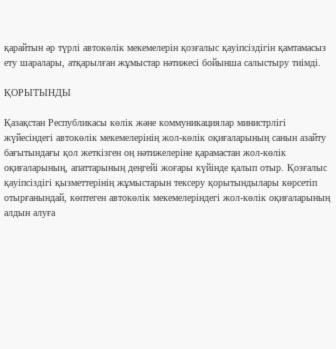қарайтын әр түрлі автокөлік мекемелерiн қозғалыс қауiпсiздiгiн қамтамасыз ету шаралары, атқарылған жұмыстар нәтижесi бойынша салыстыру тиiмдi.

ҚОРЫТЫНДЫ

Қазақстан Республикасы көлiк және коммуникациялар министрлiгi жүйесіндегі автокөлік мекемелерiнiң жол-көлік оқиғаларының санын азайту бағытындағы қол жеткiзген оң нәтижелерiне қарамастан жол-көлік оқиғаларының, апаттарының деңгейi жоғары күйiнде қалып отыр. Қозғалыс қауiпсiздiгi қызметтерiнiң жұмыстарын тексеру қорытындылары көрсетiп отырғанындай, көптеген автокөлік мекемелерiндегi жол-көлік оқиғаларының алдын алуға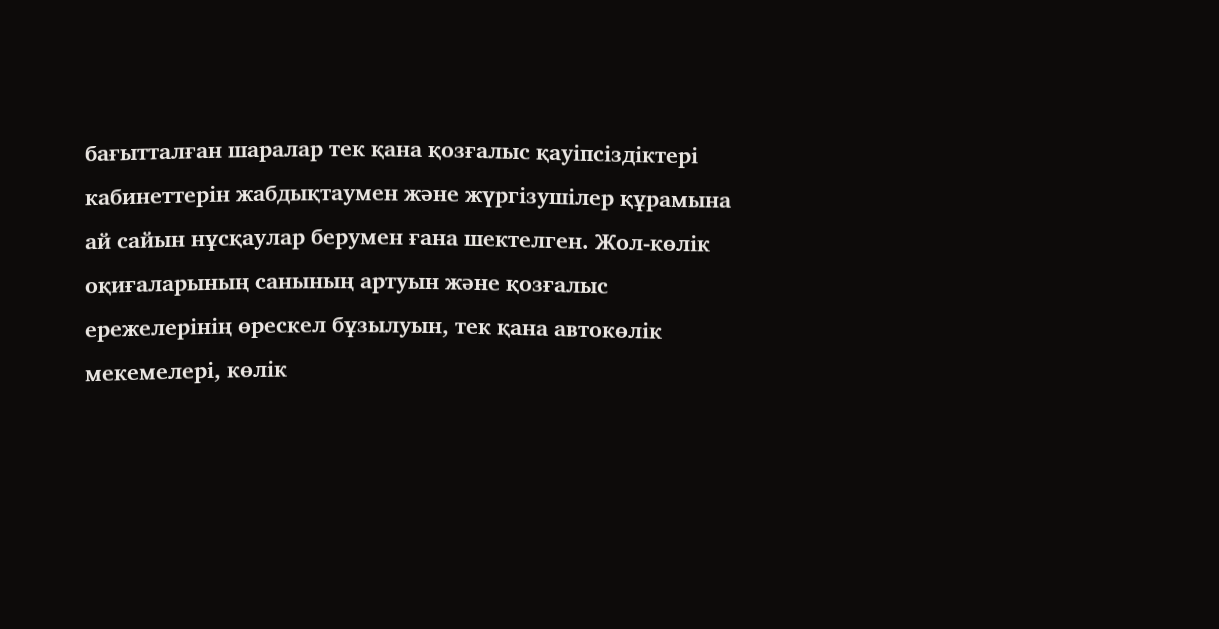бағытталған шаралар тек қана қозғалыс қауiпсiздiктерi кабинеттерiн жабдықтаумен және жүргізушiлер құрамына ай сайын нұсқаулар берумен ғана шектелген. Жол-көлік оқиғаларының санының артуын және қозғалыс ережелерiнiң өрескел бұзылуын, тек қана автокөлік мекемелерi, көлік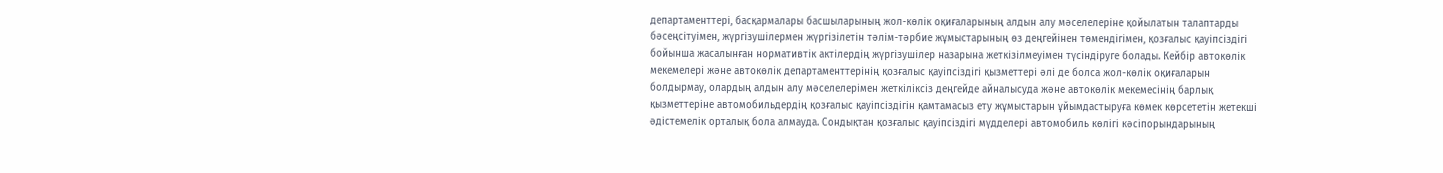департаменттерi, басқармалары басшыларының жол-көлік оқиғаларының алдын алу мәселелерiне қойылатын талаптарды бәсеңсiтуiмен, жүргізушiлермен жүргізілетін тәлiм-тәрбие жұмыстарының өз деңгейiнен төмендiгiмен, қозғалыс қауiпсiздiгi бойынша жасалынған нормативтiк актiлердiң жүргізушiлер назарына жеткiзiлмеуiмен түсіндіруге болады. Кейбiр автокөлік мекемелерi және автокөлік департаменттерiнiң қозғалыс қауiпсiздiгi қызметтерi әлi де болса жол-көлік оқиғаларын болдырмау, олардың алдын алу мәселелерiмен жеткiлiксiз деңгейде айналысуда және автокөлік мекемесiнiң барлық қызметтерiне автомобильдердiң қозғалыс қауiпсiздiгiн қамтамасыз ету жұмыстарын ұйымдастыруға көмек көрсететiн жетекшi әдiстемелiк орталық бола алмауда. Сондықтан қозғалыс қауiпсiздiгi мүдделерi автомобиль көлігі кәсiпорындарының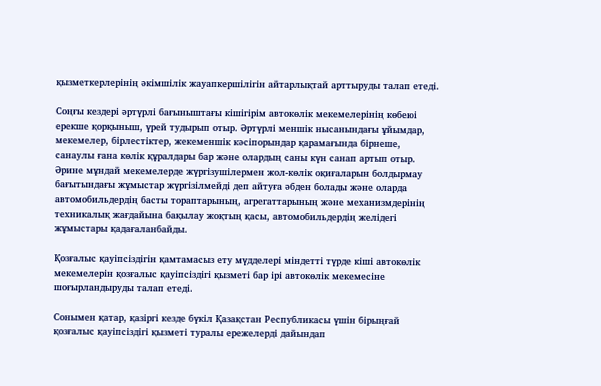қызметкерлерiнiң әкiмшiлiк жауапкершiлiгiн айтарлықтай арттыруды талап етедi.

Соңғы кездерi әртүрлі бағыныштағы кiшiгiрiм автокөлік мекемелерiнiң көбеюi ерекше қорқыныш, үрей тудырып отыр. Әртүрлі меншiк нысанындағы ұйымдар, мекемелер, бiрлестiктер, жекеменшiк кәсiпорындар қарамағында бiрнеше, санаулы ғана көлік құралдары бар және олардың саны күн санап артып отыр. Әрине мұндай мекемелерде жүргізушiлермен жол-көлік оқиғаларын болдырмау бағытындағы жұмыстар жүргiзiлмейдi деп айтуға әбден болады және оларда автомобильдердiң басты тораптарының, агрегаттарының және механизмдерiнiң техникалық жағдайына бақылау жоқтың қасы, автомобильдердiң желiдегi жұмыстары қадағаланбайды.

Қозғалыс қауiпсiздiгiн қамтамасыз ету мүдделерi мiндеттi түрде кiшi автокөлік мекемелерiн қозғалыс қауiпсiздiгi қызметi бар iрi автокөлік мекемесiне шоғырландыруды талап етедi.

Сонымен қатар, қазiргi кезде бүкiл Қазақстан Республикасы үшін бiрыңғай қозғалыс қауiпсiздiгi қызметi туралы ережелердi дайындап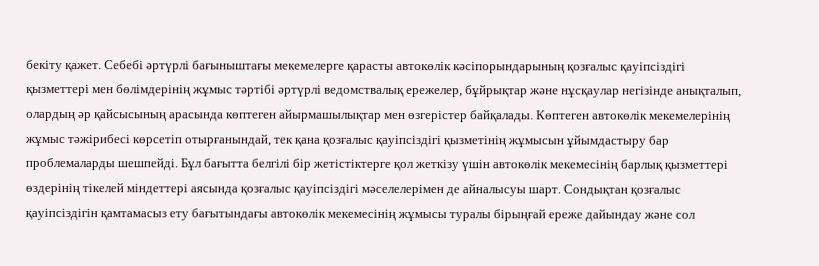бекiту қажет. Себебi әртүрлі бағыныштағы мекемелерге қарасты автокөлік кәсiпорындарының қозғалыс қауiпсiздiгi қызметтерi мен бөлiмдерiнiң жұмыс тәртiбi әртүрлі ведомствалық ережелер, бұйрықтар және нұсқаулар негiзiнде анықталып, олардың әр қайсысының арасында көптеген айырмашылықтар мен өзгерiстер байқалады. Көптеген автокөлік мекемелерiнiң жұмыс тәжiрибесi көрсетiп отырғанындай, тек қана қозғалыс қауiпсiздiгi қызметiнiң жұмысын ұйымдастыру бар проблемаларды шешпейдi. Бұл бағытта белгiлi бiр жетiстiктерге қол жеткiзу үшін автокөлік мекемесiнiң барлық қызметтерi өздерiнiң тiкелей мiндеттерi аясында қозғалыс қауiпсiздiгi мәселелерiмен де айналысуы шарт. Сондықтан қозғалыс қауiпсiздiгiн қамтамасыз ету бағытындағы автокөлік мекемесiнiң жұмысы туралы бiрыңғай ереже дайындау және сол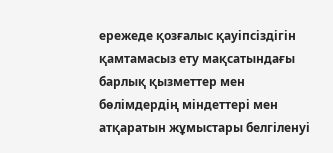ережеде қозғалыс қауiпсiздiгiн қамтамасыз ету мақсатындағы барлық қызметтер мен бөлiмдердiң мiндеттерi мен атқаратын жұмыстары белгiленуi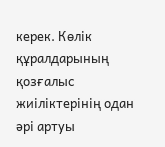керек. Көлік құралдарының қозғалыс жиiлiктерiнiң одан әрi артуы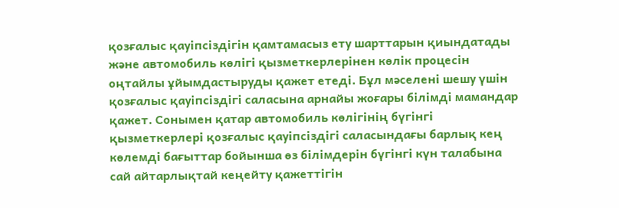қозғалыс қауiпсiздiгiн қамтамасыз ету шарттарын қиындатады және автомобиль көлігі қызметкерлерiнен көлік процесiн оңтайлы ұйымдастыруды қажет етедi. Бұл мәселенi шешу үшін қозғалыс қауiпсiздiгi саласына арнайы жоғары бiлiмдi мамандар қажет. Сонымен қатар автомобиль көлігінің бүгiнгi қызметкерлерi қозғалыс қауiпсiздiгi саласындағы барлық кең көлемдi бағыттар бойынша өз бiлiмдерiн бүгiнгi күн талабына сай айтарлықтай кеңейту қажеттiгiн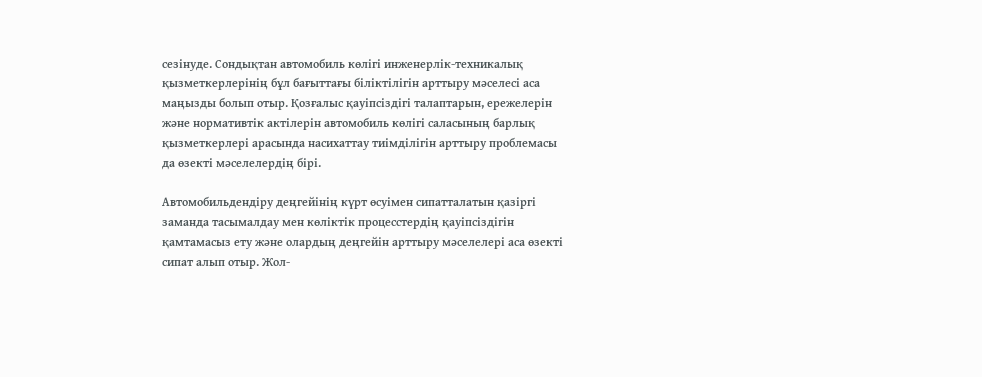сезiнуде. Сондықтан автомобиль көлігі инженерлiк-техникалық қызметкерлерiнiң бұл бағыттағы бiлiктiлiгiн арттыру мәселесi аса маңызды болып отыр. Қозғалыс қауiпсiздiгi талаптарын, ережелерiн және нормативтiк актiлерiн автомобиль көлігі саласының барлық қызметкерлерi арасында насихаттау тиiмдiлiгiн арттыру проблемасы да өзектi мәселелердiң бiрi.

Автомобильдендіру деңгейінің күрт өсуімен сипатталатын қазіргі заманда тасымалдау мен көліктік процесстердің қауіпсіздігін қамтамасыз ету және олардың деңгейін арттыру мәселелері аса өзекті сипат алып отыр. Жол-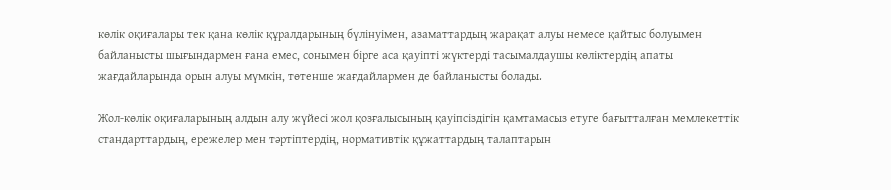көлік оқиғалары тек қана көлік құралдарының бүлінуімен, азаматтардың жарақат алуы немесе қайтыс болуымен байланысты шығындармен ғана емес, сонымен бірге аса қауіпті жүктерді тасымалдаушы көліктердің апаты жағдайларында орын алуы мүмкін, төтенше жағдайлармен де байланысты болады.

Жол-көлік оқиғаларының алдын алу жүйесі жол қозғалысының қауіпсіздігін қамтамасыз етуге бағытталған мемлекеттік стандарттардың, ережелер мен тәртіптердің, нормативтік құжаттардың талаптарын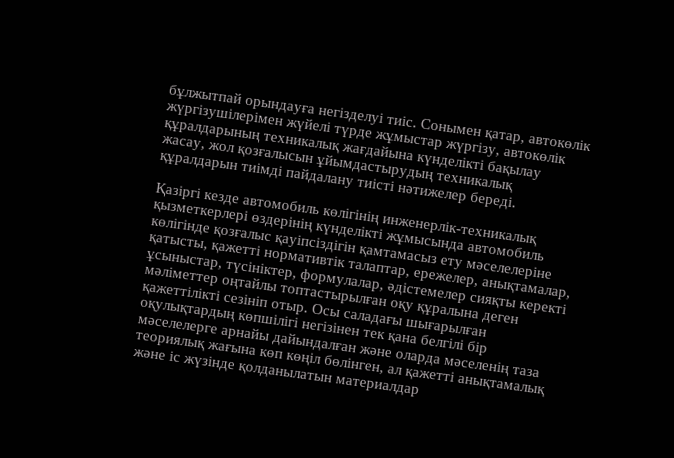бұлжытпай орындауға негізделуі тиіс. Сонымен қатар, автокөлік жүргізушілерімен жүйелі түрде жұмыстар жүргізу, автокөлік құралдарының техникалық жағдайына күнделікті бақылау жасау, жол қозғалысын ұйымдастырудың техникалық құралдарын тиімді пайдалану тиісті нәтижелер береді.

Қазiргi кезде автомобиль көлігінің инженерлік-техникалық қызметкерлерi өздерiнiң күнделiктi жұмысында автомобиль көлігінде қозғалыс қауiпсiздiгiн қамтамасыз ету мәселелерiне қатысты, қажеттi нормативтiк талаптар, ережелер, анықтамалар, ұсыныстар, түсiнiктер, формулалар, әдiстемелер сияқты керектi мәлiметтер оңтайлы топтастырылған оқу құралына деген қажеттiлiктi сезiнiп отыр. Осы саладағы шығарылған оқулықтардың көпшiлiгi негiзiнен тек қана белгiлi бiр мәселелерге арнайы дайындалған және оларда мәселенiң таза теориялық жағына көп көңiл бөлiнген, ал қажеттi анықтамалық және iс жүзiнде қолданылатын материалдар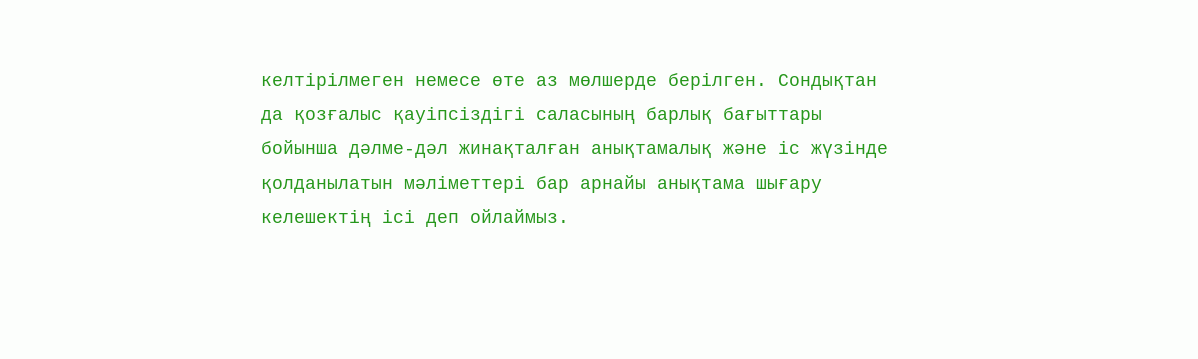келтiрiлмеген немесе өте аз мөлшерде берiлген. Сондықтан да қозғалыс қауiпсiздiгi саласының барлық бағыттары бойынша дәлме-дәл жинақталған анықтамалық және iс жүзiнде қолданылатын мәлiметтерi бар арнайы анықтама шығару келешектiң iсi деп ойлаймыз.